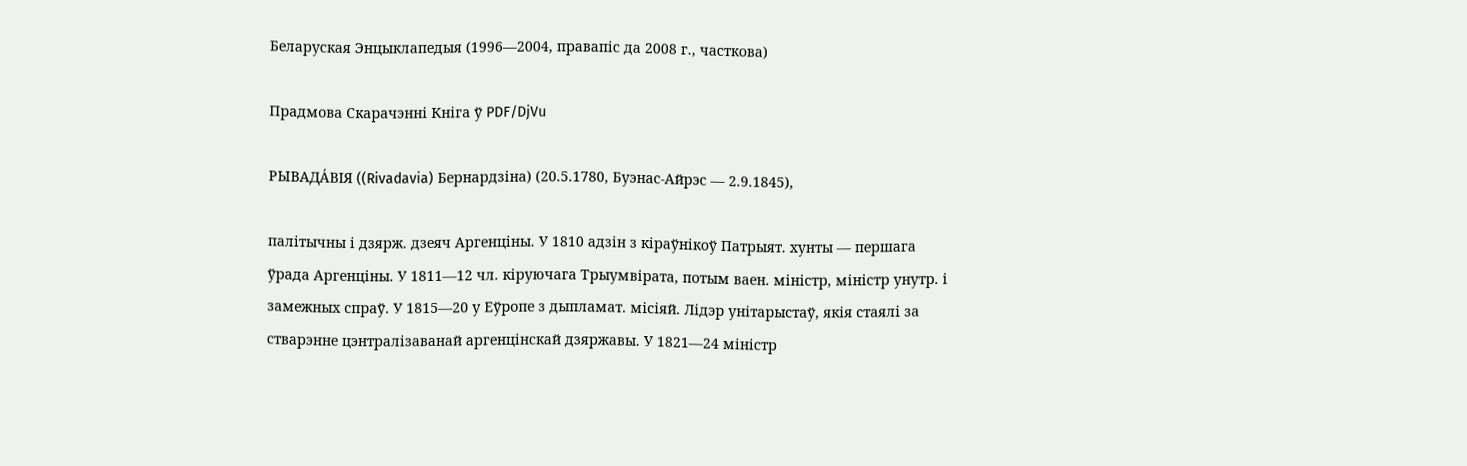Беларуская Энцыклапедыя (1996—2004, правапіс да 2008 г., часткова)

Прадмова Скарачэнні Кніга ў PDF/DjVu

РЫВАДА́ВІЯ ((Rivadavia) Бернардзіна) (20.5.1780, Буэнас-Айрэс — 2.9.1845),

палітычны і дзярж. дзеяч Аргенціны. У 1810 адзін з кіраўнікоў Патрыят. хунты — першага ўрада Аргенціны. У 1811—12 чл. кіруючага Трыумвірата, потым ваен. міністр, міністр унутр. і замежных спраў. У 1815—20 у Еўропе з дыпламат. місіяй. Лідэр унітарыстаў, якія стаялі за стварэнне цэнтралізаванай аргенцінскай дзяржавы. У 1821—24 міністр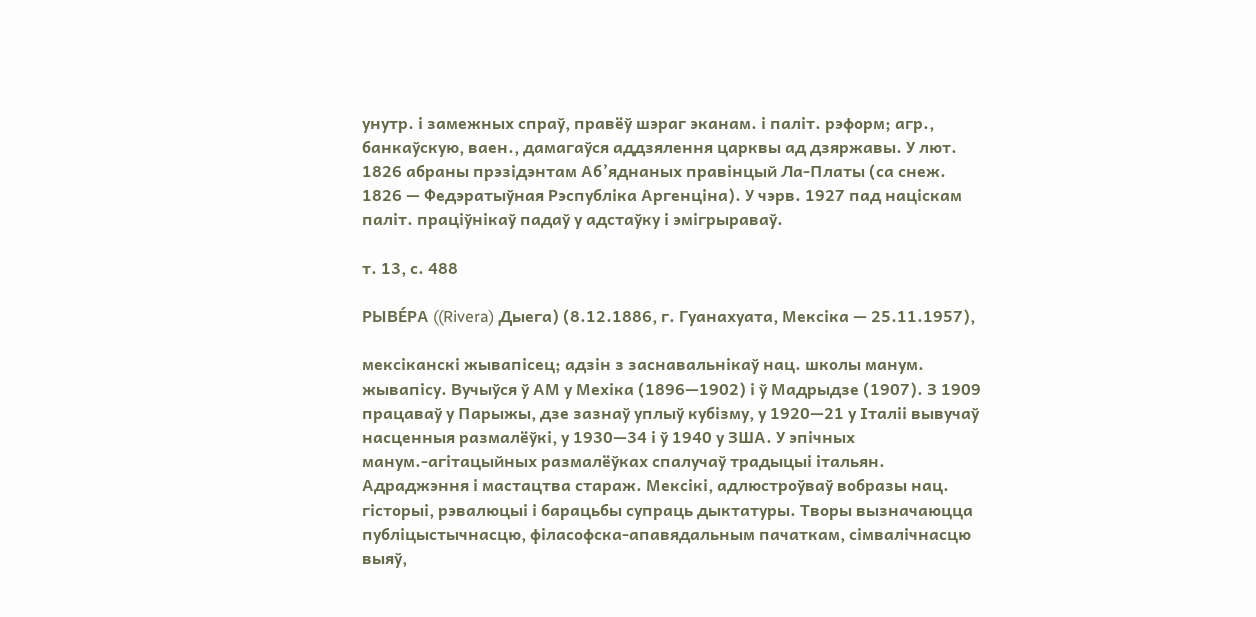унутр. і замежных спраў, правёў шэраг эканам. і паліт. рэформ; агр., банкаўскую, ваен., дамагаўся аддзялення царквы ад дзяржавы. У лют. 1826 абраны прэзідэнтам Аб’яднаных правінцый Ла-Платы (са снеж. 1826 — Федэратыўная Рэспубліка Аргенціна). У чэрв. 1927 пад націскам паліт. праціўнікаў падаў у адстаўку і эмігрыраваў.

т. 13, с. 488

РЫВЕ́РА ((Rivera) Дыега) (8.12.1886, г. Гуанахуата, Мексіка — 25.11.1957),

мексіканскі жывапісец; адзін з заснавальнікаў нац. школы манум. жывапісу. Вучыўся ў АМ у Мехіка (1896—1902) і ў Мадрыдзе (1907). З 1909 працаваў у Парыжы, дзе зазнаў уплыў кубізму, у 1920—21 у Італіі вывучаў насценныя размалёўкі, у 1930—34 і ў 1940 у ЗША. У эпічных манум.-агітацыйных размалёўках спалучаў традыцыі італьян. Адраджэння і мастацтва стараж. Мексікі, адлюстроўваў вобразы нац. гісторыі, рэвалюцыі і барацьбы супраць дыктатуры. Творы вызначаюцца публіцыстычнасцю, філасофска-апавядальным пачаткам, сімвалічнасцю выяў,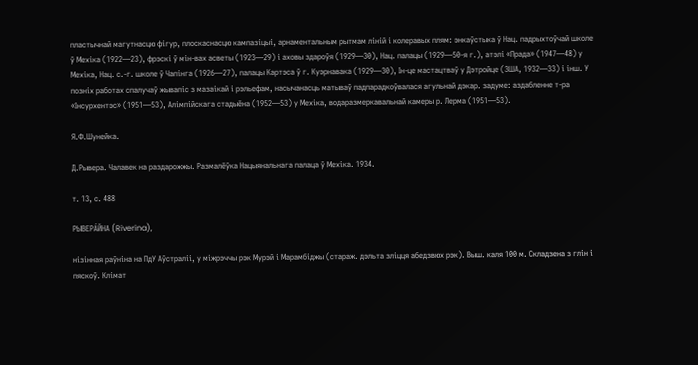пластычнай магутнасцю фігур, плоскаснасцю кампазіцыі, арнаментальным рытмам ліній і колеравых плям: энкаўстыка ў Нац. падрыхтоўчай школе ў Мехіка (1922—23), фрэскі ў мін-вах асветы (1923—29) і аховы здароўя (1929—30), Нац. палацы (1929—50-я г.), атэлі «Прада» (1947—48) у Мехіка, Нац. с.-г. школе ў Чапінга (1926—27), палацы Картэса ў г. Куэрнавака (1929—30), Ін-це мастацтваў у Дэтройце (ЗША, 1932—33) і інш. У позніх работах спалучаў жывапіс з мазаікай і рэльефам, насычанасць матываў падпарадкоўвалася агульнай дэкар. задуме: аздабленне т-ра «Інсурхентэс» (1951—53), Алімпійскага стадыёна (1952—53) у Мехіка, водаразмеркавальнай камеры р. Лерма (1951—53).

Я.Ф.Шунейка.

Д.Рывера. Чалавек на раздарожжы. Размалёўка Нацыянальнага палаца ў Мехіка. 1934.

т. 13, с. 488

РЫВЕРА́ЙНА (Riverina),

нізінная раўніна на ПдУ Аўстраліі, у міжрэччы рэк Мурэй і Марамбіджы (стараж. дэльта зліцця абедзвюх рэк). Выш. каля 100 м. Складзена з глін і пяскоў. Клімат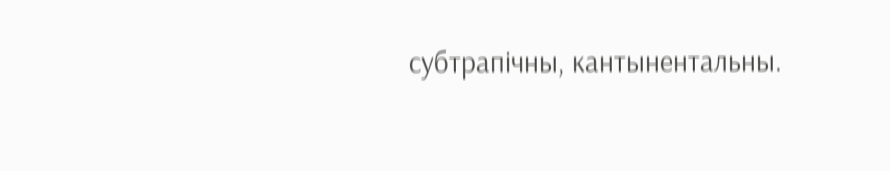субтрапічны, кантынентальны.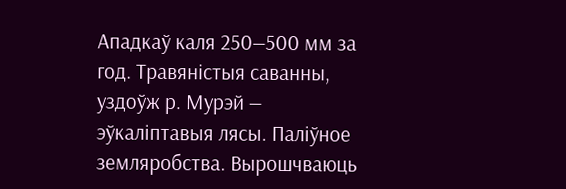Ападкаў каля 250—500 мм за год. Травяністыя саванны, уздоўж р. Мурэй — эўкаліптавыя лясы. Паліўное земляробства. Вырошчваюць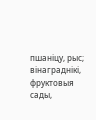пшаніцу, рыс; вінаграднікі, фруктовыя сады,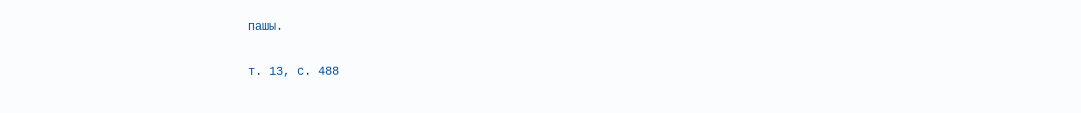пашы.

т. 13, с. 488